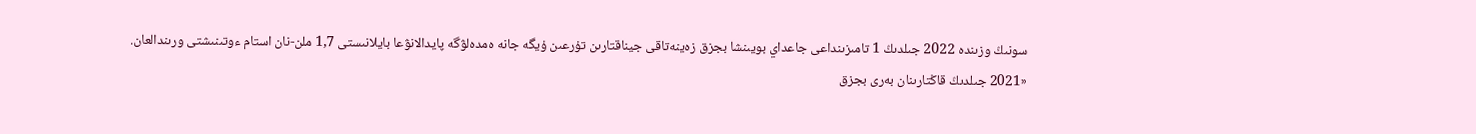سونىڭ وزىندە 2022 جىلدىڭ 1 تامىزىنداعى جاعداي بويىنشا بجزق زەينەتاقى جيناقتارىن تۇرعىن ۇيگە جانە ەمدەلۋگە پايدالانۋعا بايلانىستى 1,7 ملن-نان استام ءوتىنىشتى ورىندالعان.
«2021 جىلدىڭ قاڭتارىنان بەرى بجزق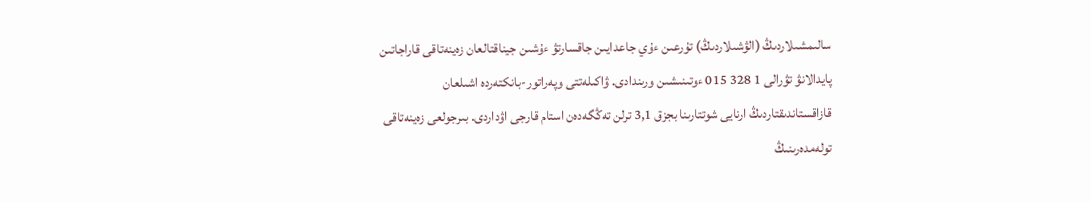سالىمشىلاردىڭ (الۋشىلاردىڭ) تۇرعىن ءۇي جاعدايىن جاقسارتۋ ءۇشىن جيناقتالعان زەينەتاقى قاراجاتىن پايدالانۋ تۋرالى 1 328 015 ءوتىنىشىن ورىندادى. ۋاكىلەتتى وپەراتور-بانكتەردە اشىلعان قازاقستاندىقتاردىڭ ارنايى شوتتارىنا بجزق 3,1 ترلن تەڭگەدەن استام قارجى اۋداردى. بىرجولعى زەينەتاقى تولەمدەرىنىڭ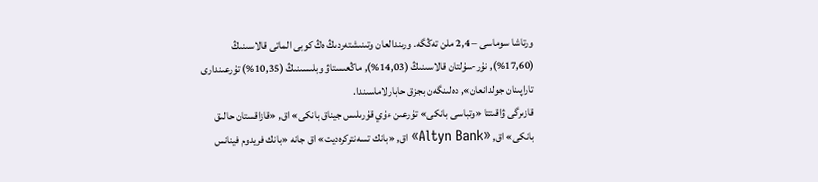ورتاشا سوماسى – 2,4 ملن تەڭگە. ورىندالعان وتىنىشتەردىڭ ەڭ كوبى الماتى قالاسىنىڭ (17,60%), نۇر-سۇلتان قالاسىنىڭ (14,03%), ماڭعىستاۋ وبلىسىنىڭ (10,35%) تۇرعىندارى تاراپىنان جولدانعان», دەلىنگەن بجزق حابارلاماسىندا.
قازىرگى ۋاقىتتا «وتباسى بانكى» تۇرعىن ءۇي قۇرىلىس جيناق بانكى» اق, «قازاقستان حالىق بانكى» اق, «Altyn Bank» اق, «بانك تسەنتركرەديت» اق جانە «بانك فريدوم فينانس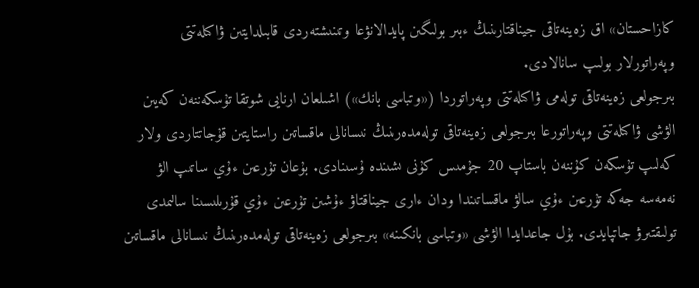كازاحستان» اق زەينەتاقى جيناقتارىنىڭ ءبىر بولىگىن پايدالانۋعا وتىنىشتەردى قابىلدايتىن ۋاكىلەتتى وپەراتورلار بولىپ سانالادى.
بىرجولعى زەينەتاقى تولەمى ۋاكىلەتتى وپەراتوردا («وتباسى بانك») اشىلعان ارنايى شوتقا تۇسكەننەن كەيىن الۋشى ۋاكىلەتتى وپەراتورعا بىرجولعى زەينەتاقى تولەمدەرىنىڭ نىسانالى ماقساتىن راستايتىن قۇجاتتاردى ولار كەلىپ تۇسكەن كۇننەن باستاپ 20 جۇمىس كۇنى ىشىندە ۇسىنادى. بۇعان تۇرعىن ءۇي ساتىپ الۋ نەمەسە جەكە تۇرعىن ءۇي سالۋ ماقساتىندا ودان ءارى جيناقتاۋ ءۇشىن تۇرعىن ءۇي قۇرىلىسىنا سالىمدى تولىقتىرۋ جاتپايدى. بۇل جاعدايدا الۋشى «وتباسى بانكىنە» بىرجولعى زەينەتاقى تولەمدەرىنىڭ نىسانالى ماقساتىن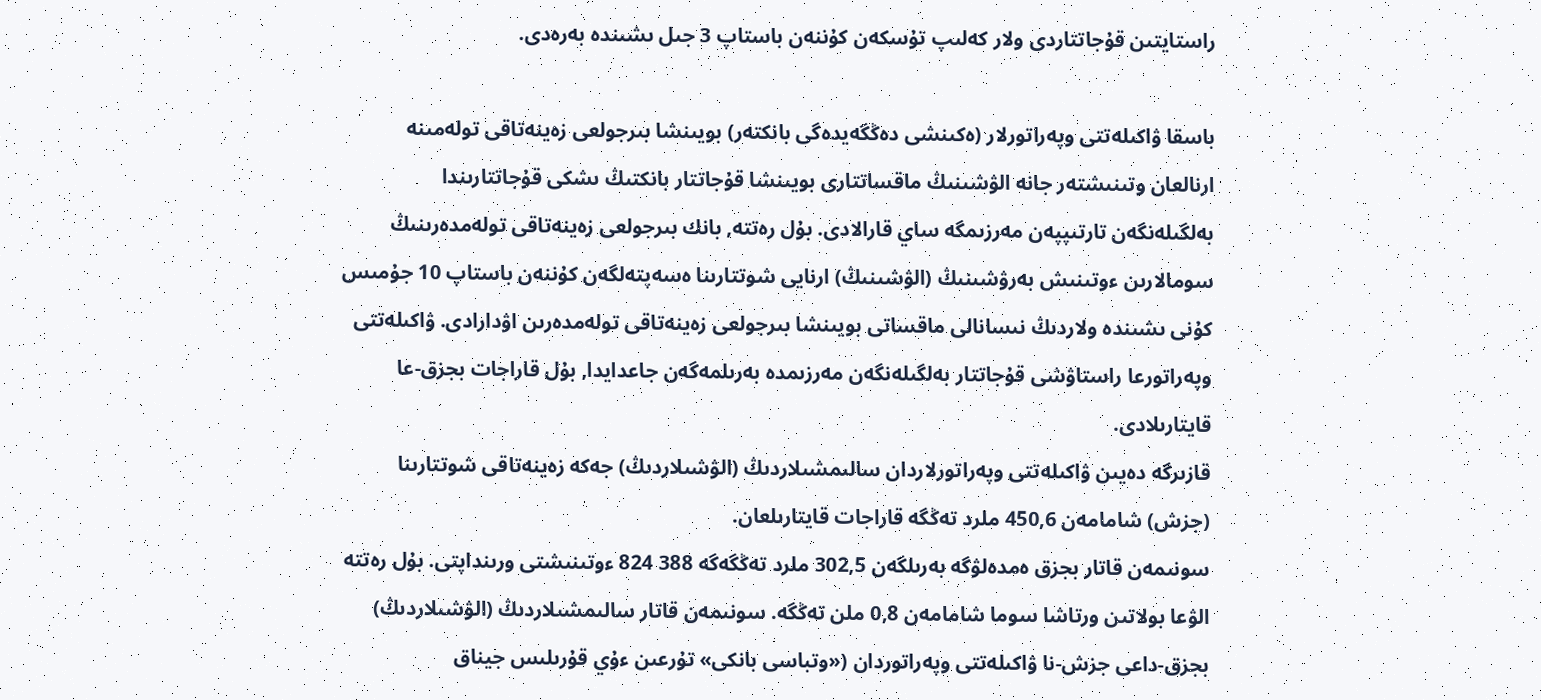راستايتىن قۇجاتتاردى ولار كەلىپ تۇسكەن كۇننەن باستاپ 3 جىل ىشىندە بەرەدى.

باسقا ۋاكىلەتتى وپەراتورلار (ەكىنشى دەڭگەيدەگى بانكتەر) بويىنشا بىرجولعى زەينەتاقى تولەمىنە ارنالعان وتىنىشتەر جانە الۋشىنىڭ ماقساتتارى بويىنشا قۇجاتتار بانكتىڭ ىشكى قۇجاتتارىندا بەلگىلەنگەن تارتىپپەن مەرزىمگە ساي قارالادى. بۇل رەتتە, بانك بىرجولعى زەينەتاقى تولەمدەرىنىڭ سومالارىن ءوتىنىش بەرۋشىنىڭ (الۋشىنىڭ) ارنايى شوتتارىنا ەسەپتەلگەن كۇننەن باستاپ 10 جۇمىس كۇنى ىشىندە ولاردىڭ نىسانالى ماقساتى بويىنشا بىرجولعى زەينەتاقى تولەمدەرىن اۋدارادى. ۋاكىلەتتى وپەراتورعا راستاۋشى قۇجاتتار بەلگىلەنگەن مەرزىمدە بەرىلمەگەن جاعدايدا, بۇل قاراجات بجزق-عا قايتارىلادى.
قازىرگە دەيىن ۋاكىلەتتى وپەراتورلاردان سالىمشىلاردىڭ (الۋشىلاردىڭ) جەكە زەينەتاقى شوتتارىنا (جزش) شامامەن 450,6 ملرد تەڭگە قاراجات قايتارىلعان.
سونىمەن قاتار بجزق ەمدەلۋگە بەرىلگەن 302,5 ملرد تەڭگەگە 388 824 ءوتىنىشتى ورىنداپتى. بۇل رەتتە الۋعا بولاتىن ورتاشا سوما شامامەن 0,8 ملن تەڭگە. سونىمەن قاتار سالىمشىلاردىڭ (الۋشىلاردىڭ) بجزق-داعى جزش-نا ۋاكىلەتتى وپەراتوردان («وتباسى بانكى» تۇرعىن ءۇي قۇرىلىس جيناق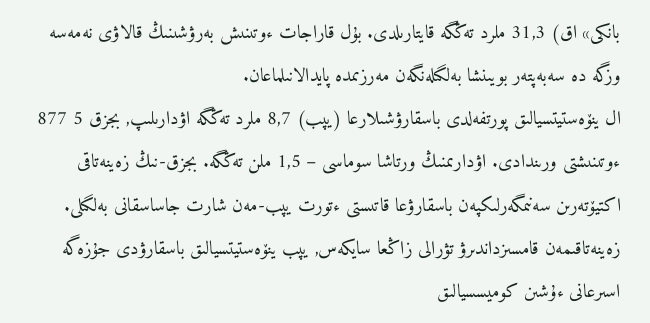بانكى» اق) 31,3 ملرد تەڭگە قايتارىلدى. بۇل قاراجات ءوتىنىش بەرۋشىنىڭ قالاۋى نەمەسە وزگە دە سەبەپتەر بويىنشا بەلگىلەنگەن مەرزىمدە پايدالانىلماعان.
ال ينۆەستيتسيالىق پورتفەلدى باسقارۋشىلارعا (يپب) 8,7 ملرد تەڭگە اۋدارىلىپ, بجزق 5 877 ءوتىنىشتى ورىندادى. اۋدارىمنىڭ ورتاشا سوماسى – 1,5 ملن تەڭگە. بجزق-نىڭ زەينەتاقى اكتيۆتەرىن سەنىمگەرلىكپەن باسقارۋعا قاتىستى ءتورت يپب-مەن شارت جاساسقانى بەلگىلى. زەينەتاقىمەن قامسىزداندىرۋ تۋرالى زاڭعا سايكەس, يپب ينۆەستيتسيالىق باسقارۋدى جۇزەگە اسىرعانى ءۇشىن كوميسسيالىق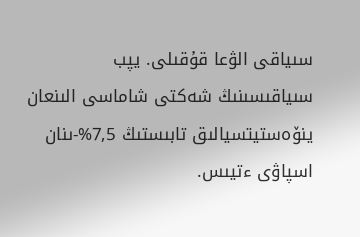سىياقى الۋعا قۇقىلى. يپب سىياقىسىنىڭ شەكتى شاماسى الىنعان ينۆەستيتسيالىق تابىستىڭ 7,5%-ىنان اسپاۋى ءتيىس.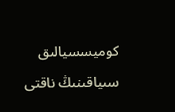كوميسسيالىق سىياقىنىڭ ناقتى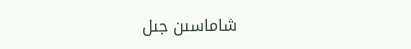شاماسىن جىل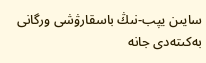سايىن يپب-نىڭ باسقارۋشى ورگانى بەكىتەدى جانە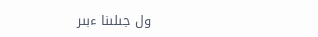ول جىلىنا ءبىر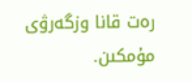رەت قانا وزگەرۋى مۇمكىن.